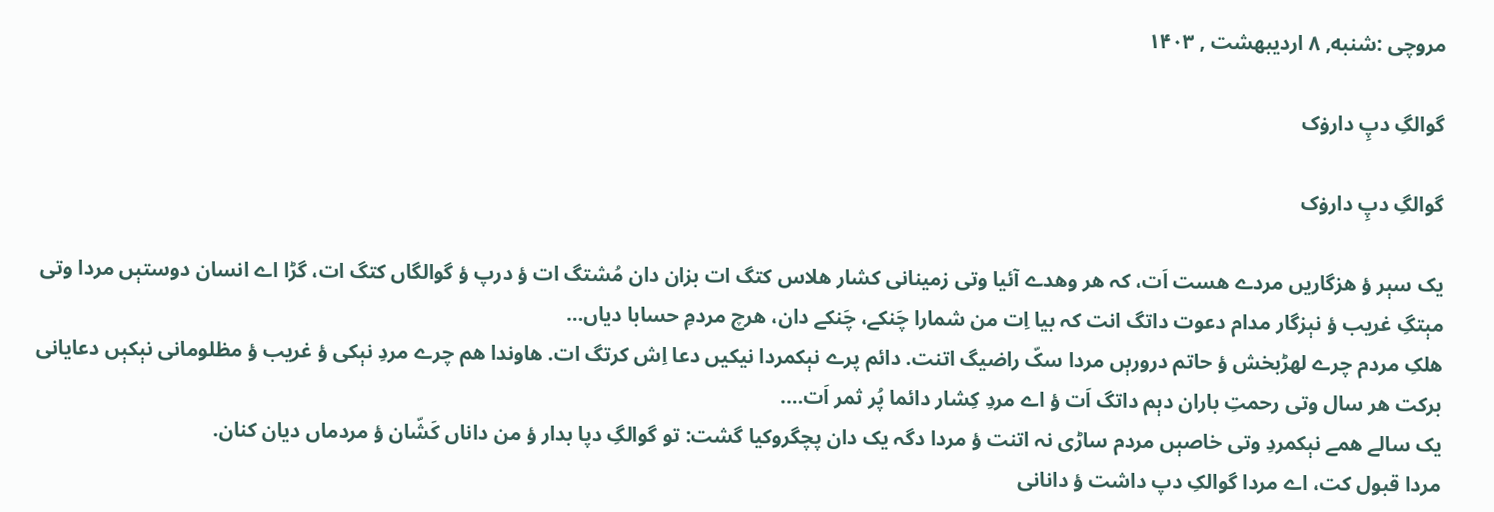مروچی :شنبه, ۸ اردیبهشت , ۱۴۰۳

گوالگِ دپِ دارۏک

گوالگِ دپِ دارۏک

یک سېر ؤ ‌هزگاریں‌ مردے هست‌ اَت، کہ هر وهدے آئیا وتی زمینانی کشار هلاس کتگ ات بزان دان مُشتگ ‌ات ؤ درپ ؤ گوالگاں کتگ‌ ات، گڑا اے انسان ‌دوستېں‌ مردا وتی مېتگِ غریب ؤ نېزگار مدام دعوت داتگ‌ انت کہ بیا اِت من شمارا چَنکے، چَنکے دان، هرچ مردمِ حسابا دیاں…
هلکِ مردم چرے لهڑبخش ؤ حاتم درورېں مردا سکّ راضیگ ‌اتنت. دائم پرے نېکمردا نیکیں دعا اِش کرتگ ‌ات. هاوندا هم چرے مردِ نېکی ؤ غریب ؤ مظلومانی نېکېں دعایانی برکت هر سال وتی رحمتِ باران دېم داتگ‌ اَت ؤ اے مردِ کِشار دائما پُر ثمر اَت….
یک سالے همے نېکمردِ وتی خاصېں مردم ساڑی نہ‌ اتنت ؤ مردا دگہ یک دان پچگروکیا گشت: تو گوالگِ دپا بدار ؤ من داناں کَشّان ؤ مردماں دیان کنان.
مردا قبول کت، اے مردا گوالکِ دپ داشت ؤ دانانی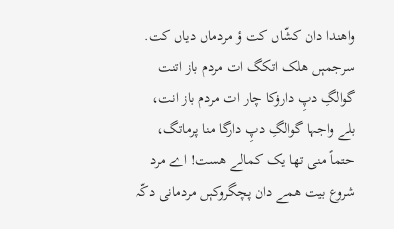واهندا دان کشّاں کت ؤ مردماں دیاں کت.
سرجمېں هلک اتکگ ‌ات مردم باز اتنت گوالگِ دپِ دارۏکا چار ات مردم باز انت، بلے واجہا گوالگِ دپِ دارگا منا پرماتگ، حتماً منی تها یک کمالے هست! اے مرد شروع بیت همے دان پچگروکېں مردمانی دکّہ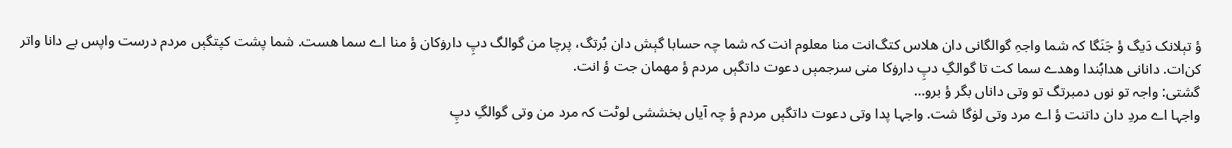ؤ تېلانک دَیگ ؤ جَنَگا کہ شما واجہِ گوالگانی دان هلاس کتگ‌انت منا معلوم‌ انت کہ ‌شما چہ حسابا گېش دان بُرتگ، پرچا من گوالگ دپِ دارۏکان ؤ منا اے سما هست. شما پشت کپتگېں مردم درست واپس بے دانا واتر کن‌ات. دانانی هدابُندا وهدے سما کت تا گوالگِ دپِ دارۏکا منی سرجمېں دعوت داتگېں مردم ؤ مهمان جت ؤ انت.
گشتی: واجہ تو نوں دمبرتگ تو وتی داناں بگر ؤ برو…
واجہا اے مردِ دان داتنت ؤ اے مرد وتی ‌لۏگا شت. واجہا پدا وتی دعوت داتگېں مردم ؤ چہ ‌آیاں بخششی لوٹت کہ مرد من وتی گوالگِ دپِ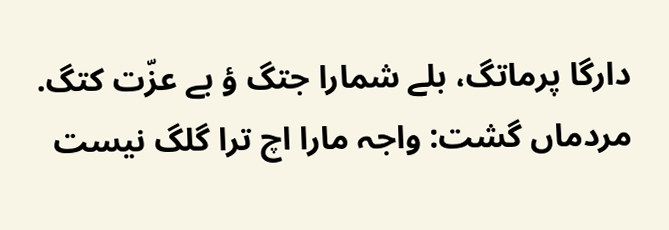دارگا پرماتگ، بلے شمارا جتگ ؤ بے عزّت کتگ.
مردماں گشت: واجہ مارا اچ ترا گلگ نیست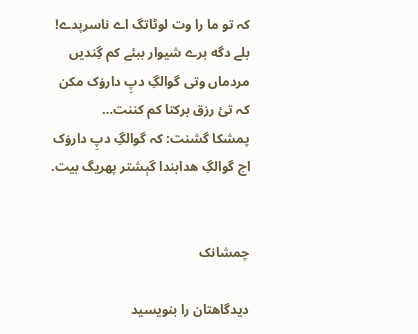کہ تو ما را وت لوٹاتگ اے ناسرپدے! بلے دگه برے شیوار ببئے کم گِندیں مردماں وتی گوالگِ دپِ دارۏک مکن کہ تئ رزق برکتا کم کننت…
پمشکا گشنت: کہ گوالگِ دپِ دارۏک اچ گوالگِ هدابندا گېشتر پهریگ بیت.


چمشانک

دیدگاهتان را بنویسید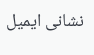نشانی ایمیل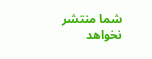شما منتشر نخواهد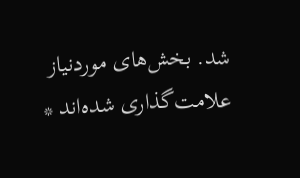شد. بخش‌های موردنیاز علامت‌گذاری شده‌اند *